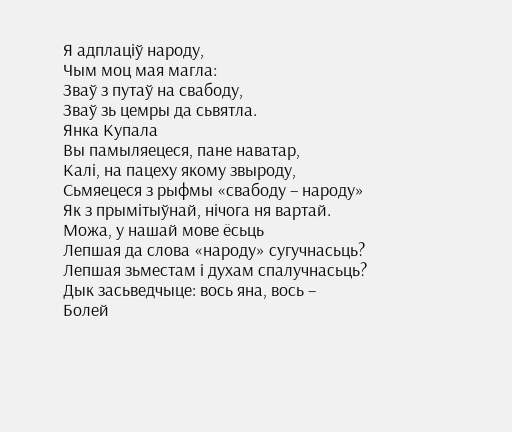Я адплаціў народу,
Чым моц мая магла:
Зваў з путаў на свабоду,
Зваў зь цемры да сьвятла.
Янка Купала
Вы памыляецеся, пане наватар,
Калі, на пацеху якому звыроду,
Сьмяецеся з рыфмы «свабоду – народу»
Як з прымітыўнай, нічога ня вартай.
Можа, у нашай мове ёсьць
Лепшая да слова «народу» сугучнасьць?
Лепшая зьместам і духам спалучнасьць?
Дык засьведчыце: вось яна, вось –
Болей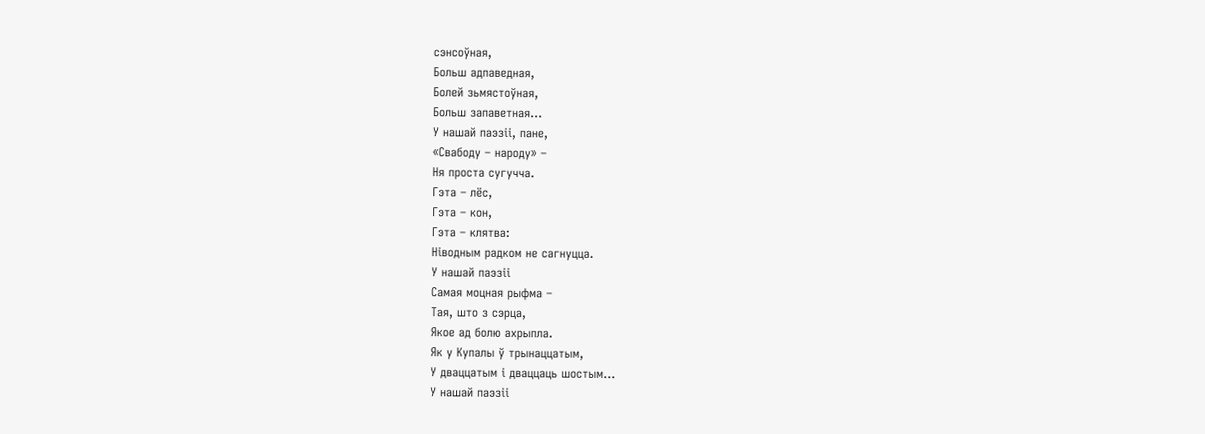сэнсоўная,
Больш адпаведная,
Болей зьмястоўная,
Больш запаветная...
У нашай паэзіі, пане,
«Свабоду – народу» –
Ня проста сугучча.
Гэта – лёс,
Гэта – кон,
Гэта – клятва:
Ніводным радком не сагнуцца.
У нашай паэзіі
Самая моцная рыфма –
Тая, што з сэрца,
Якое ад болю ахрыпла.
Як у Купалы ў трынаццатым,
У дваццатым і дваццаць шостым...
У нашай паэзіі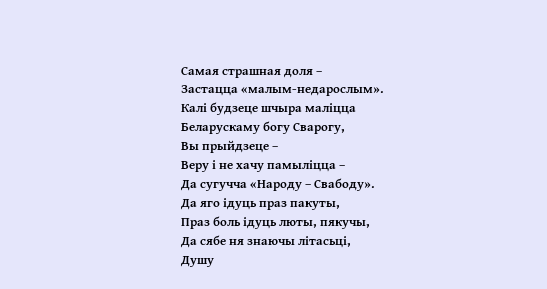Самая страшная доля –
Застацца «малым-недарослым».
Калі будзеце шчыра маліцца
Беларускаму богу Сварогу,
Вы прыйдзеце –
Веру і не хачу памыліцца –
Да сугучча «Народу – Свабоду».
Да яго ідуць праз пакуты,
Праз боль ідуць люты, пякучы,
Да сябе ня знаючы літасьці,
Душу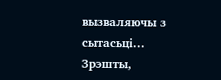вызваляючы з сытасьці...
Зрэшты,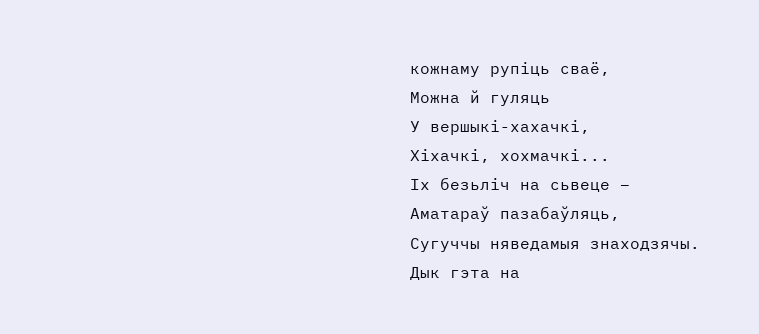кожнаму рупіць сваё,
Можна й гуляць
У вершыкі-хахачкі,
Хіхачкі, хохмачкі...
Іх безьліч на сьвеце –
Аматараў пазабаўляць,
Сугуччы няведамыя знаходзячы.
Дык гэта на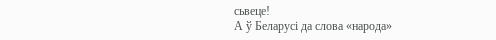сьвеце!
А ў Беларусі да слова «народа»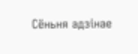Сёньня адзінае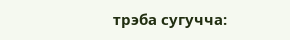трэба сугучча: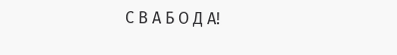С В А Б О Д А!